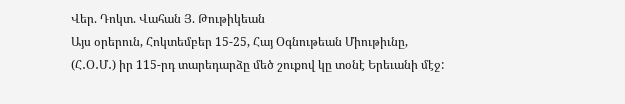Վեր. Դոկտ. Վահան Յ. Թութիկեան
Այս օրերուն, Հոկտեմբեր 15-25, Հայ Օգնութեան Միութիւնը, (Հ․Օ․Մ․) իր 115-րդ տարեդարձը մեծ շուքով կը տօնէ Երեւանի մէջ: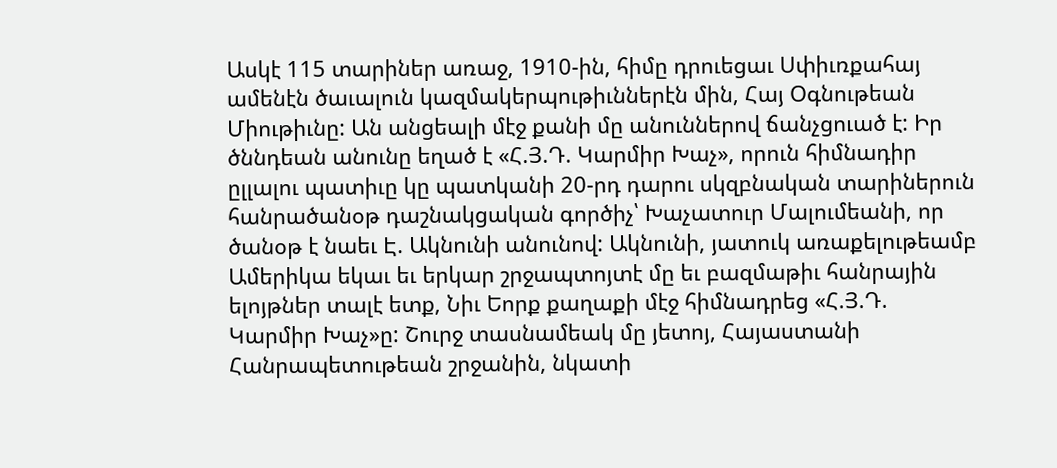Ասկէ 115 տարիներ առաջ, 1910-ին, հիմը դրուեցաւ Սփիւռքահայ ամենէն ծաւալուն կազմակերպութիւններէն մին, Հայ Օգնութեան Միութիւնը: Ան անցեալի մէջ քանի մը անուններով ճանչցուած է: Իր ծննդեան անունը եղած է «Հ.Յ.Դ. Կարմիր Խաչ», որուն հիմնադիր ըլլալու պատիւը կը պատկանի 20-րդ դարու սկզբնական տարիներուն հանրածանօթ դաշնակցական գործիչ՝ Խաչատուր Մալումեանի, որ ծանօթ է նաեւ Է. Ակնունի անունով: Ակնունի, յատուկ առաքելութեամբ Ամերիկա եկաւ եւ երկար շրջապտոյտէ մը եւ բազմաթիւ հանրային ելոյթներ տալէ ետք, Նիւ Եորք քաղաքի մէջ հիմնադրեց «Հ.Յ.Դ. Կարմիր Խաչ»ը: Շուրջ տասնամեակ մը յետոյ, Հայաստանի Հանրապետութեան շրջանին, նկատի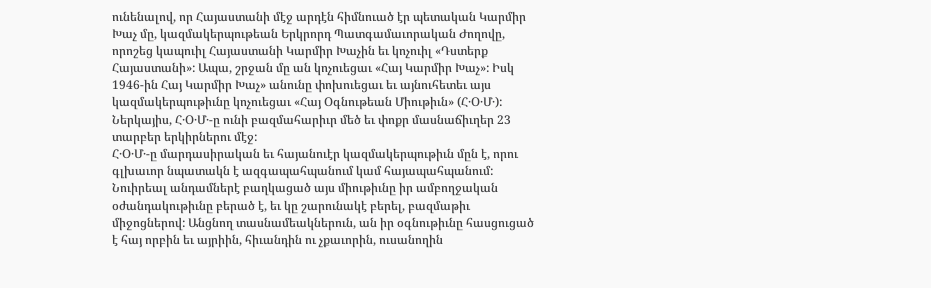ունենալով, որ Հայաստանի մէջ արդէն հիմնուած էր պետական Կարմիր Խաչ մը, կազմակերպութեան Երկրորդ Պատգամաւորական Ժողովը, որոշեց կապուիլ Հայաստանի Կարմիր Խաչին եւ կոչուիլ «Դստերք Հայաստանի»: Ապա, շրջան մը ան կոչուեցաւ «Հայ Կարմիր Խաչ»: Իսկ 1946-ին Հայ Կարմիր Խաչ» անունը փոխուեցաւ եւ այնուհետեւ այս կազմակերպութիւնը կոչուեցաւ «Հայ Օգնութեան Միութիւն» (Հ․Օ․Մ․): Ներկայիս, Հ․Օ․Մ․-ը ունի բազմահարիւր մեծ եւ փոքր մասնաճիւղեր 23 տարբեր երկիրներու մէջ:
Հ․Օ․Մ․-ը մարդասիրական եւ հայանուէր կազմակերպութիւն մըն է, որու գլխաւոր նպատակն է ազգապահպանում կամ հայապահպանում: Նուիրեալ անդամներէ բաղկացած այս միութիւնը իր ամբողջական օժանդակութիւնը բերած է, եւ կը շարունակէ բերել, բազմաթիւ միջոցներով: Անցնող տասնամեակներուն, ան իր օգնութիւնը հասցուցած է հայ որբին եւ այրիին, հիւանդին ու չքաւորին, ուսանողին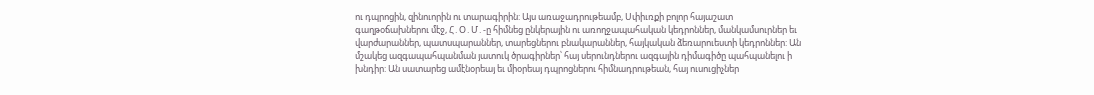ու դպրոցին, զինուորին ու տարագիրին: Այս առաջադրութեամբ, Սփիւռքի բոլոր հայաշատ գաղթօճախներու մէջ, Հ․Օ․Մ․-ը հիմնեց ընկերային ու առողջապահական կեդրոններ, մանկամսուրներ եւ վարժարաններ, պատսպարաններ, տարեցներու բնակարաններ, հայկական ձեռարուեստի կեդրոններ: Ան մշակեց ազգապահպանման յատուկ ծրագիրներ՝ հայ սերունդներու ազգային դիմագիծը պահպանելու ի խնդիր: Ան սատարեց ամէնօրեայ եւ միօրեայ դպրոցներու հիմնադրութեան, հայ ուսուցիչներ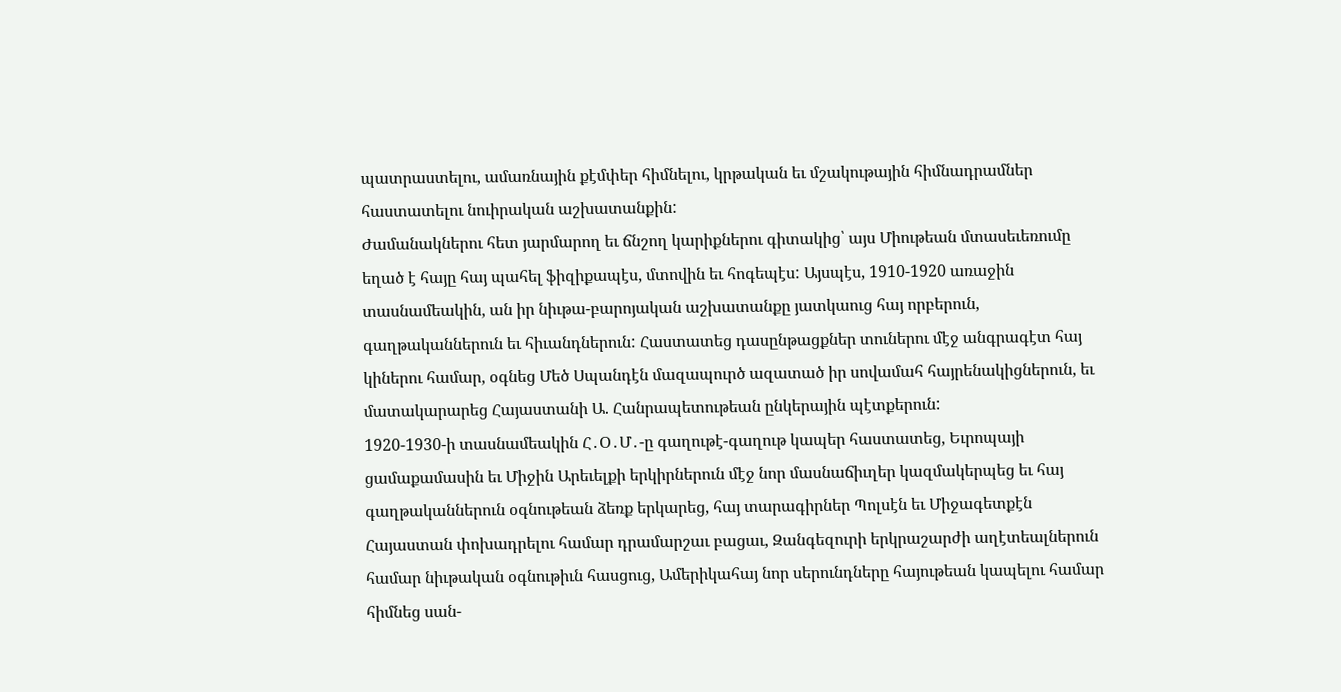պատրաստելու, ամառնային քէմփեր հիմնելու, կրթական եւ մշակութային հիմնադրամներ հաստատելու նուիրական աշխատանքին:
Ժամանակներու հետ յարմարող եւ ճնշող կարիքներու գիտակից՝ այս Միութեան մտասեւեռումը եղած է հայը հայ պահել ֆիզիքապէս, մտովին եւ հոգեպէս: Այսպէս, 1910-1920 առաջին տասնամեակին, ան իր նիւթա-բարոյական աշխատանքը յատկաուց հայ որբերուն, գաղթականներուն եւ հիւանդներուն: Հաստատեց դասընթացքներ տուներու մէջ անգրագէտ հայ կիներու համար, օգնեց Մեծ Սպանդէն մազապուրծ ազատած իր սովամահ հայրենակիցներուն, եւ մատակարարեց Հայաստանի Ա. Հանրապետութեան ընկերային պէտքերուն:
1920-1930-ի տասնամեակին Հ․Օ․Մ․-ը գաղութէ-գաղութ կապեր հաստատեց, Եւրոպայի ցամաքամասին եւ Միջին Արեւելքի երկիրներուն մէջ նոր մասնաճիւղեր կազմակերպեց եւ հայ գաղթականներուն օգնութեան ձեռք երկարեց, հայ տարագիրներ Պոլսէն եւ Միջագետքէն Հայաստան փոխադրելու համար դրամարշաւ բացաւ, Զանգեզուրի երկրաշարժի աղէտեալներուն համար նիւթական օգնութիւն հասցուց, Ամերիկահայ նոր սերունդները հայութեան կապելու համար հիմնեց սան-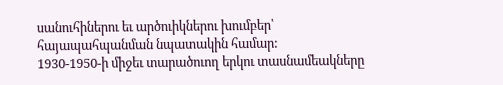սանուհիներու եւ արծուիկներու խումբեր՝ հայապահպանման նպատակին համար:
1930-1950-ի միջեւ տարածուող երկու տասնամեակները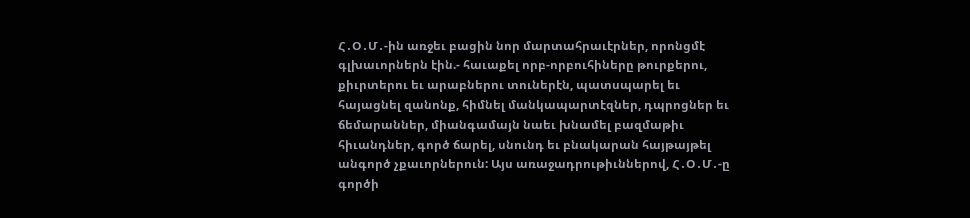Հ․Օ․Մ․-ին առջեւ բացին նոր մարտահրաւէրներ, որոնցմէ գլխաւորներն էին.- հաւաքել որբ-որբուհիները թուրքերու, քիւրտերու եւ արաբներու տուներէն, պատսպարել եւ հայացնել զանոնք, հիմնել մանկապարտէզներ, դպրոցներ եւ ճեմարաններ, միանգամայն նաեւ խնամել բազմաթիւ հիւանդներ, գործ ճարել, սնունդ եւ բնակարան հայթայթել անգործ չքաւորներուն: Այս առաջադրութիւններով, Հ․Օ․Մ․-ը գործի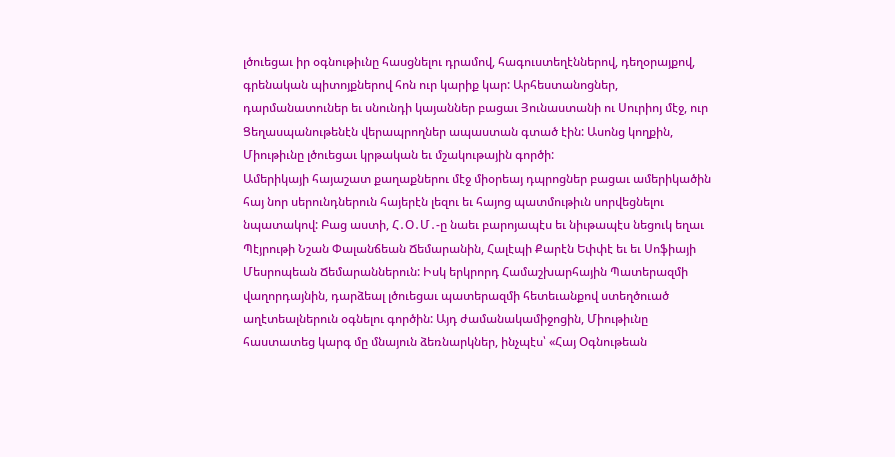լծուեցաւ իր օգնութիւնը հասցնելու դրամով, հագուստեղէններով, դեղօրայքով, գրենական պիտոյքներով հոն ուր կարիք կար: Արհեստանոցներ, դարմանատուներ եւ սնունդի կայաններ բացաւ Յունաստանի ու Սուրիոյ մէջ, ուր Ցեղասպանութենէն վերապրողներ ապաստան գտած էին: Ասոնց կողքին, Միութիւնը լծուեցաւ կրթական եւ մշակութային գործի:
Ամերիկայի հայաշատ քաղաքներու մէջ միօրեայ դպրոցներ բացաւ ամերիկածին հայ նոր սերունդներուն հայերէն լեզու եւ հայոց պատմութիւն սորվեցնելու նպատակով: Բաց աստի, Հ․Օ․Մ․-ը նաեւ բարոյապէս եւ նիւթապէս նեցուկ եղաւ Պէյրութի Նշան Փալանճեան Ճեմարանին, Հալէպի Քարէն Եփփէ եւ եւ Սոֆիայի Մեսրոպեան Ճեմարաններուն: Իսկ երկրորդ Համաշխարհային Պատերազմի վաղորդայնին, դարձեալ լծուեցաւ պատերազմի հետեւանքով ստեղծուած աղէտեալներուն օգնելու գործին: Այդ ժամանակամիջոցին, Միութիւնը հաստատեց կարգ մը մնայուն ձեռնարկներ, ինչպէս՝ «Հայ Օգնութեան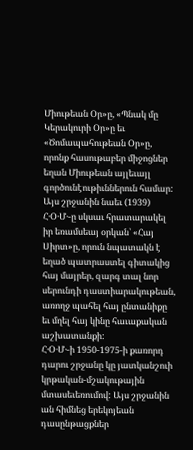Միութեան Օր»ը, «Պնակ մը Կերակուրի Օր»ը եւ «Ծոմապահութեան Օր»ը, որոնք հասութաբեր միջոցներ եղան Միութեան այլեւայլ գործունէութիւններուն համար: Այս շրջանին նաեւ (1939) Հ․Օ․Մ․-ը սկսաւ հրատարակել իր եռամսեայ օրկան՝ «Հայ Սիրտ»ը, որուն նպատակն է եղած պատրաստել գիտակից հայ մայրեր, զարգ տալ նոր սերունդի դաստիարակութեան, առողջ պահել հայ ընտանիքը եւ մղել հայ կինը հաւաքական աշխատանքի:
Հ․Օ․Մ․-ի 1950-1975-ի քառորդ դարու շրջանը կը յատկանշուի կրթական-մշակութային մտասեւեռումով: Այս շրջանին ան հիմնեց երեկոյեան դասընթացքներ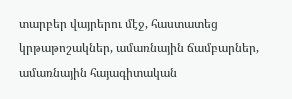տարբեր վայրերու մէջ, հաստատեց կրթաթոշակներ, ամառնային ճամբարներ, ամառնային հայագիտական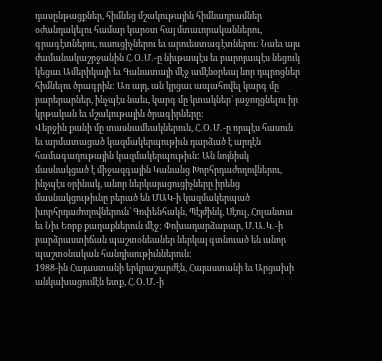դասընթացքներ, հիմնեց մշակութային հիմնադրամներ օժանդակելու համար կարօտ հայ մտաւորականներու, գրագէտներու, ուսուցիչներու եւ արուեստագէտներու: Նաեւ այս ժամանակաշրջանին Հ․Օ․Մ․-ը նիւթապէս եւ բարոյապէս նեցուկ կեցաւ Ամերիկայի եւ Գանատայի մէջ ամէնօրեայ նոր դպրոցներ հիմնելու ծրագրին: Առ այդ, ան կրցաւ ապահովել կարգ մը բարերարներ, ինչպէս նաեւ, կարգ մը կտակներ՝ յաջողցնելու իր կրթական եւ մշակութային ծրագիրները:
Վերջին քանի մը տասնամեակներուն, Հ․Օ․Մ․-ը որպէս հասուն եւ արմատացած կազմակերպութիւն դարձած է արդէն համագաղութային կազմակերպութիւն: Ան նոյնիսկ մասնակցած է միջազգային Կանանց Խորհրդաժողովներու, ինչպէս օրինակ, անոր ներկայացուցիչները իրենց մասնակցութիւնը բերած են ՄԱԿ-ի կազմակերպած խորհրդաժողովներուն՝ Գոփենհակն, Պէյժինկ, Սէուլ, Հոլանտա եւ Նիւ Եորք քաղաքներուն մէջ: Փոխադարձաբար, Մ․Ա․Կ․-ի բարձրաստիճան պաշտօնեաներ ներկայ գտնուած են անոր պաշտօնական հանդիսութիւններուն:
1988-ին Հայաստանի երկրաշարժէն, Հայաստանի եւ Արցախի անկախացումէն ետք, Հ․Օ․Մ․-ի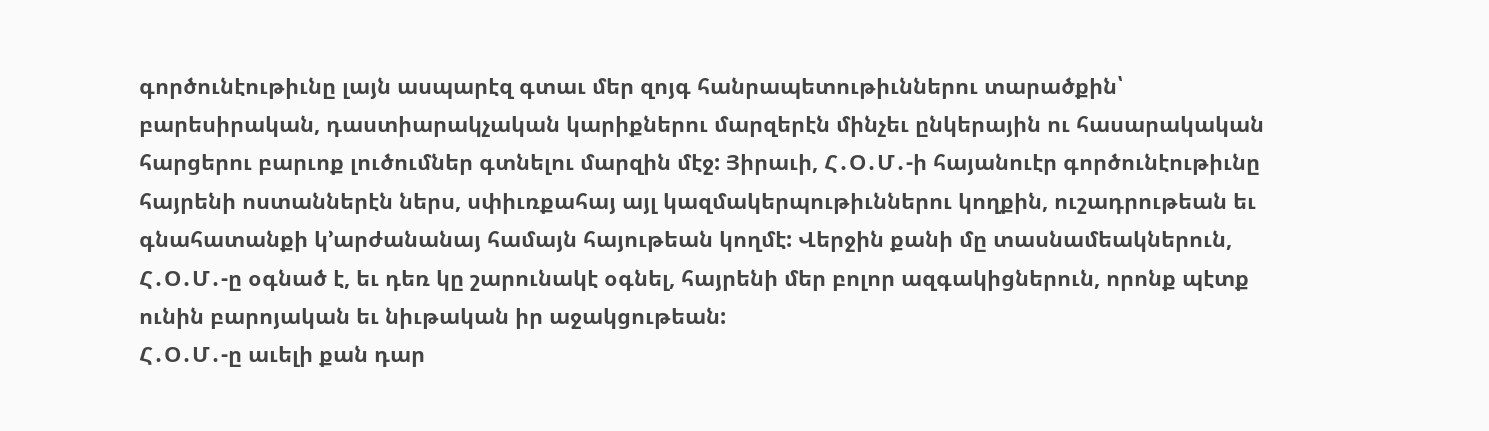գործունէութիւնը լայն ասպարէզ գտաւ մեր զոյգ հանրապետութիւններու տարածքին՝ բարեսիրական, դաստիարակչական կարիքներու մարզերէն մինչեւ ընկերային ու հասարակական հարցերու բարւոք լուծումներ գտնելու մարզին մէջ: Յիրաւի, Հ․Օ․Մ․-ի հայանուէր գործունէութիւնը հայրենի ոստաններէն ներս, սփիւռքահայ այլ կազմակերպութիւններու կողքին, ուշադրութեան եւ գնահատանքի կ’արժանանայ համայն հայութեան կողմէ: Վերջին քանի մը տասնամեակներուն, Հ․Օ․Մ․-ը օգնած է, եւ դեռ կը շարունակէ օգնել, հայրենի մեր բոլոր ազգակիցներուն, որոնք պէտք ունին բարոյական եւ նիւթական իր աջակցութեան:
Հ․Օ․Մ․-ը աւելի քան դար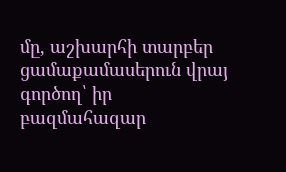մը, աշխարհի տարբեր ցամաքամասերուն վրայ գործող՝ իր բազմահազար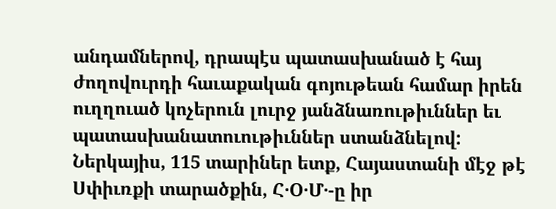անդամներով, դրապէս պատասխանած է հայ ժողովուրդի հաւաքական գոյութեան համար իրեն ուղղուած կոչերուն լուրջ յանձնառութիւններ եւ պատասխանատուութիւններ ստանձնելով:
Ներկայիս, 115 տարիներ ետք, Հայաստանի մէջ թէ Սփիւռքի տարածքին, Հ․Օ․Մ․-ը իր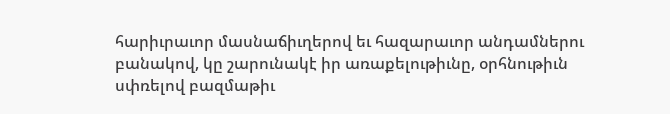հարիւրաւոր մասնաճիւղերով եւ հազարաւոր անդամներու բանակով, կը շարունակէ իր առաքելութիւնը, օրհնութիւն սփռելով բազմաթիւ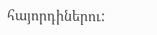հայորդիներու: